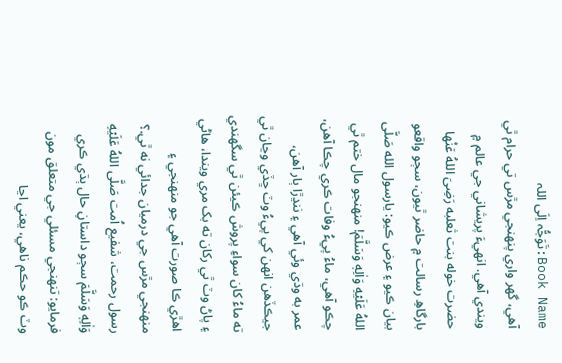Book Name:تَوَجُّہ اِلَی اللہ
آهي، گهر واري پنهنجي مڙس تي حرام ٿي ويندي آهي. انهيءَ پريشاني جي عالم ۾ حضرت خوله بنت ثعلبه رَضِیَ اللهُ عَنْها بارگاھِ رسالت ۾ حاضر ٿيون، سڄو واقعو بيان ڪيو ۽ عرض ڪيو: يارسول الله صَلَّى اللهُ عَلَيۡهِ وَاٰلِهٖ وَسَلَّمَ! منهنجو مال ختم ٿي چڪو آهي، ماءُ پيءُ وفات ڪري چڪا آهن، عمر به وڌي وئي آهي ۽ ننڍڙا ٻار آهن، جيڪڏهن انهن کي پيءُ وٽ ڇڏي وڃان ٿي ته ماءُ کان سواءِ پروش ڪيئن ٿي سگهندي ۽ پاڻ وٽ ٿي رکان ته بک مري ويندا، هاڻي اهڙي ڪا صورت آهي جو منهنجي ۽ منهنجي مڙس جي درميان جدائي نه ٿي.؟ رسول رحمت، شفيع اُمت صَلَّى اللهُ عَلَيۡهِ وَاٰلِهٖ وَسَلَّمَ سڄو داستانِ حال ٻڌي ڪري فرمايو: تنهنجي مسئلي جي متعلق مون وٽ ڪو حڪم ناهي، يعني اڃا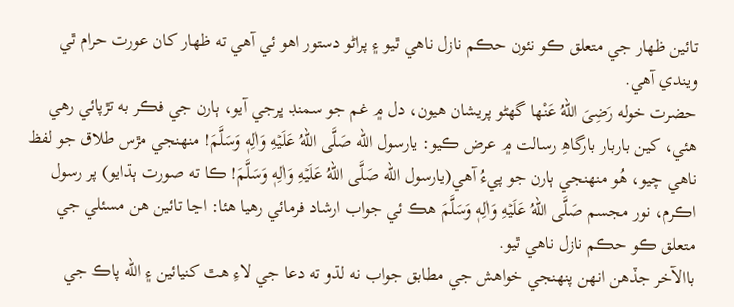تائين ظهار جي متعلق ڪو نئون حڪم نازل ناهي ٿيو ۽ پراڻو دستور اهو ئي آهي ته ظهار کان عورت حرام ٿي ويندي آهي.
حضرت خوله رَضِیَ اللهُ عَنْها گهڻو پريشان هيون، دل ۾ غم جو سمنڊ ڀرجي آيو، ٻارن جي فڪر به تڙپائي رهي هئي، کين باربار بارگاھِ رسالت ۾ عرض ڪيو: يارسول الله صَلَّى اللهُ عَلَيۡهِ وَاٰلِهٖ وَسَلَّمَ! منهنجي مڙس طلاق جو لفظ ناهي چيو، هُو منهنجي ٻارن جو پيءُ آهي(يارسول الله صَلَّى اللهُ عَلَيۡهِ وَاٰلِهٖ وَسَلَّمَ! ڪا ته صورت ٻڌايو) پر رسول اڪرم، نور مجسم صَلَّى اللهُ عَلَيۡهِ وَاٰلِهٖ وَسَلَّمَ هڪ ئي جواب ارشاد فرمائي رهيا هئا: اڃا تائين هن مسئلي جي متعلق ڪو حڪم نازل ناهي ٿيو.
باالآخر جڏهن انهن پنهنجي خواهش جي مطابق جواب نه لڌو ته دعا جي لاءِ هٿ کنيائين ۽ الله پاڪ جي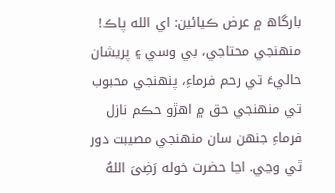بارگاھ ۾ عرض ڪيائين: اي الله پاڪ! منهنجي محتاجي، بي وسي ۽ پريشان حاليءَ تي رحم فرماءِ، پنهنجي محبوب تي منهنجي حق ۾ اهڙو حڪم نازل فرماءِ جنهن سان منهنجي مصيبت دور ٿي وڃي. اڃا حضرت خوله رَضِیَ اللهُ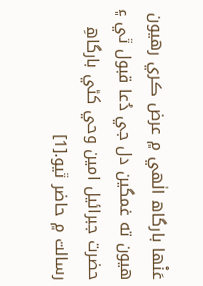عَنْها بارگاھ الٰهي ۾ عرض ڪري رهيون هيون ته غمگين دل جي دُعا قبول ٿي ۽ حضرت جبرائيل امين وحي کڻي بارگاھِ رسالت ۾ حاضر ٿيو.[1]